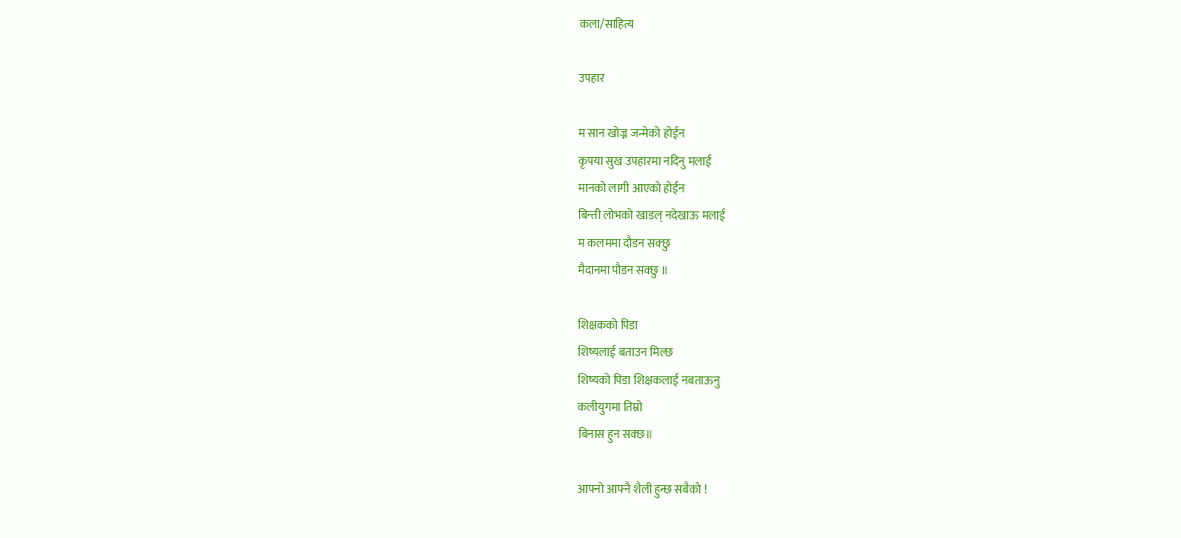कला/साहित्य

उपहार

म सान खोज्न जन्मेको होईन
कृपया सुख उपहारमा नदिनु मलाई
मानको लागी आएको होईन
बिन्ती लोभको खाडल् नदेखाऊ मलाई
म कलममा दौडन सक्छु
मैदानमा पौडन सक्छु ॥

शिक्षकको पिडा
शिष्यलाई बताउन मिल्छ
शिष्यको पिडा शिक्षकलाई नबताऊनु
कलीयुगमा तिम्रो
बिनास हुन सक्छ॥

आफ्नो आफ्नै शैली हुन्छ सबैको !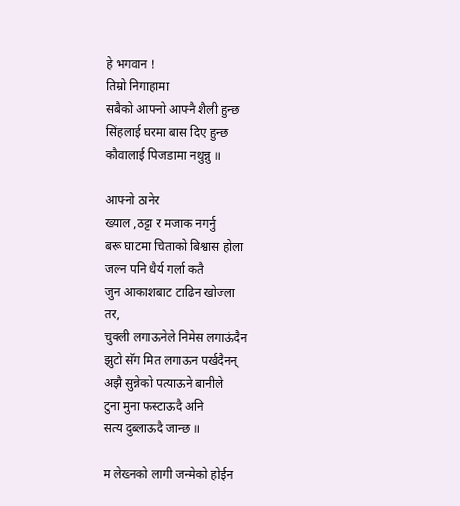हे भगवान !
तिम्रो निगाहामा
सबैको आफ्नो आफ्नै शैली हुन्छ
सिंहलाई घरमा बास दिए हुन्छ
कौवालाई पिजडामा नथुन्नु ॥

आफ्नो ठानेर
ख्याल ,ठट्टा र मजाक नगर्नु
बरू घाटमा चिताको बिश्वास होला
जल्न पनि धैर्य गर्ला कतै
जुन आकाशबाट टाढिन खोज्ला
तर,
चुक्ली लगाऊनेले निमेस लगाऊंदैन
झुटो सॅग मित लगाऊन पर्खदैनन्
अझै सुन्नेको पत्याऊने बानीले
टुना मुना फस्टाऊदै अनि
सत्य दुब्लाऊदै जान्छ ॥

म लेख्नको लागी जन्मेको होईन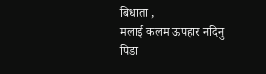बिधाता ,
मलाई कलम ऊपहार नदिनु
पिडा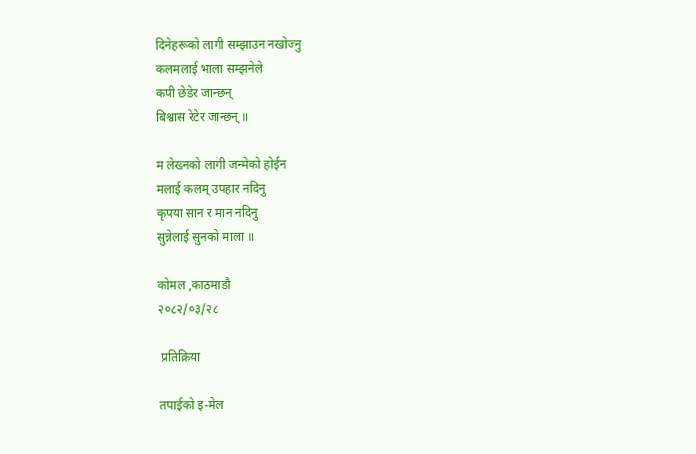दिनेहरूको लागी सम्झाउन नखोज्नु
कलमलाई भाला सम्झनेले
कपी छेडेर जान्छन्
बिश्वास रेटेर जान्छन् ॥

म लेख्नको लागी जन्मेको होईन
मलाई कलम् उपहार नदिनु
कृपया सान र मान नदिनु
सुन्नेलाई सुनको माला ॥

कोमल ,काठमाडौ
२०८२/०३/२८

 प्रतिक्रिया

तपाईको इ-मेल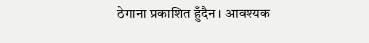ठेगाना प्रकाशित हुँदैन। आवश्यक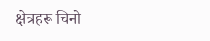क्षेत्रहरू चिनो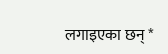लगाइएका छन् *